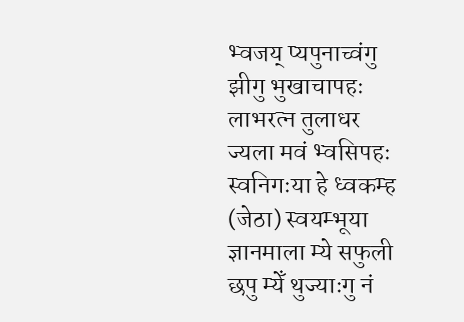भ्वजय् प्यपुनाच्वंगु झीगु भुखाचापहः
लाभरत्न तुलाधर
ज्यला मवं भ्वसिपहः
स्वनिगःया हे ध्वकम्ह (जेठा) स्वयम्भूया ज्ञानमाला म्ये सफुली छपु म्येँ थुज्याःगु नं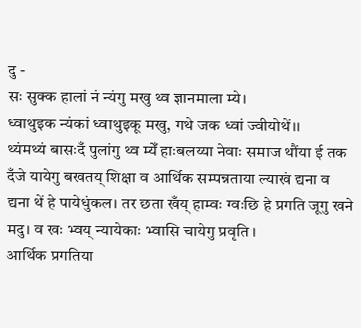दु -
सः सुक्क हालां नं न्यंगु मखु थ्व ज्ञानमाला म्ये।
ध्वाथुइक न्यंकां ध्वाथुइकू मखु, गथे जक ध्वां ज्वीयोथें।।
थ्यंमथ्यं बासःदँ पुलांगु थ्व म्येँ हाःबलय्या नेवाः समाज थौंया ई तक दँजे यायेगु बखतय् शिक्षा व आर्थिक सम्पन्नताया ल्याखं द्यना व द्यना थें हे पायेधुंकल। तर छता खँय् हाम्वः ग्वःछि हे प्रगति जूगु खने मदु। व खः भ्वय् न्यायेकाः भ्वासि चायेगु प्रवृति ।
आर्थिक प्रगतिया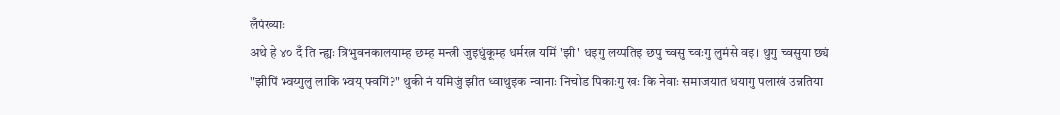लँपंख्याः
अथे हे ४० दँ ति न्ह्यः त्रिभुवनकालयाम्ह छम्ह मन्त्री जुइधुंकूम्ह धर्मरत्न यमिं 'झी' धइगु लय्पतिइ छपु च्वसु च्वःगु लुमंसे वइ। थुगु च्वसुया छ्यं "झीपिं भ्वय्गुलु लाकि भ्वय् फ्वगिं?" थुकी नं यमिजुं झीत ध्वाथुइक न्वानाः निचोड पिकाःगु खः कि नेवाः समाजयात धयागु पलाखं उन्नतिया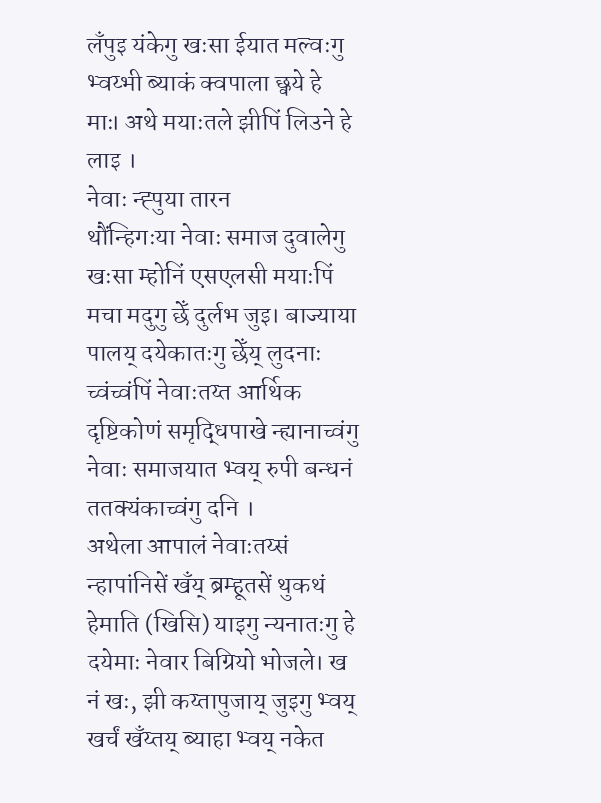लँपुइ यंकेगु खःसा ईयात मल्वःगु भ्वय्भी ब्याकं क्वपाला छ्वये हे माः। अथे मयाःतले झीपिं लिउने हे लाइ ।
नेवाः न्ह्पुया तारन
थौंन्हिगःया नेवाः समाज दुवालेगु खःसा म्होनिं एसएलसी मयाःपिं मचा मदुगु छेँ दुर्लभ जुइ। बाज्याया पालय् दयेकातःगु छेँय् लुदनाः च्वंच्वंपिं नेवाःतय्त आर्थिक दृष्टिकोणं समृद्धिपाखे न्ह्यानाच्वंगु नेवाः समाजयात भ्वय् रुपी बन्धनं ततक्यंकाच्वंगु दनि ।
अथेला आपालं नेवाःतय्सं न्हापांनिसें खँय् ब्रम्हूतसें थुकथं हेमाति (खिसि) याइगु न्यनातःगु हे दयेमाः नेवार बिग्रियो भोजले। ख नं खः, झी कय्तापुजाय् जुइगु भ्वय् खर्चं खँय्तय् ब्याहा भ्वय् नकेत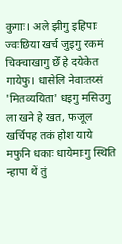कुगाः। अले झीगु इहिपाः ज्वःछिया खर्च जुइगु रकमं चिक्चाखागु छेँ हे दयेकेत गायेफु। धासेलि नेवाःतय्सं 'मितव्ययिता' धइगु मसिउगु ला खने हे खत, फजूल खर्चिपह तकं होश याये मफुनि धकाः धायेमाःगु स्थिति न्हापा थें तुं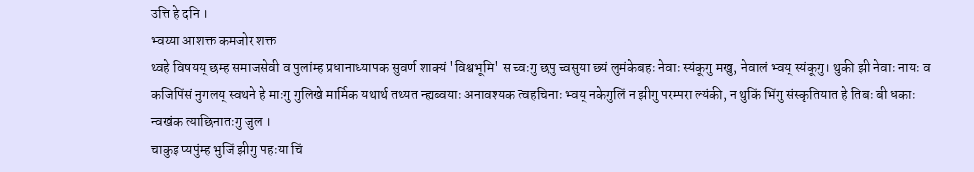उत्ति हे दनि ।
भ्वय्या आशक्त कमजोर शक्त
थ्वहे विषयय् छम्ह समाजसेवी व पुलांम्ह प्रधानाध्यापक सुवर्ण शाक्यं 'विश्वभूमि' स च्वःगु छपु च्वसुया छ्यं लुमंकेबहः नेवाः स्यंकूगु मखु, नेवालं भ्वय् स्यंकूगु। थुकी झी नेवाः नायः व कजिपिंसं नुगलय् स्वथने हे माःगु गुलिखे मार्मिक यथार्थ तथ्यत न्ह्यब्वयाः अनावश्यक त्वहचिनाः भ्वय् नकेगुलिं न झीगु परम्परा ल्यंकी, न थुकिं भिंगु संस्कृतियात हे तिबः बी धकाः न्वखंक त्याछिनातःगु जुल ।
चाकुइ प्यपुंम्ह भुजिं झीगु पहःया चिं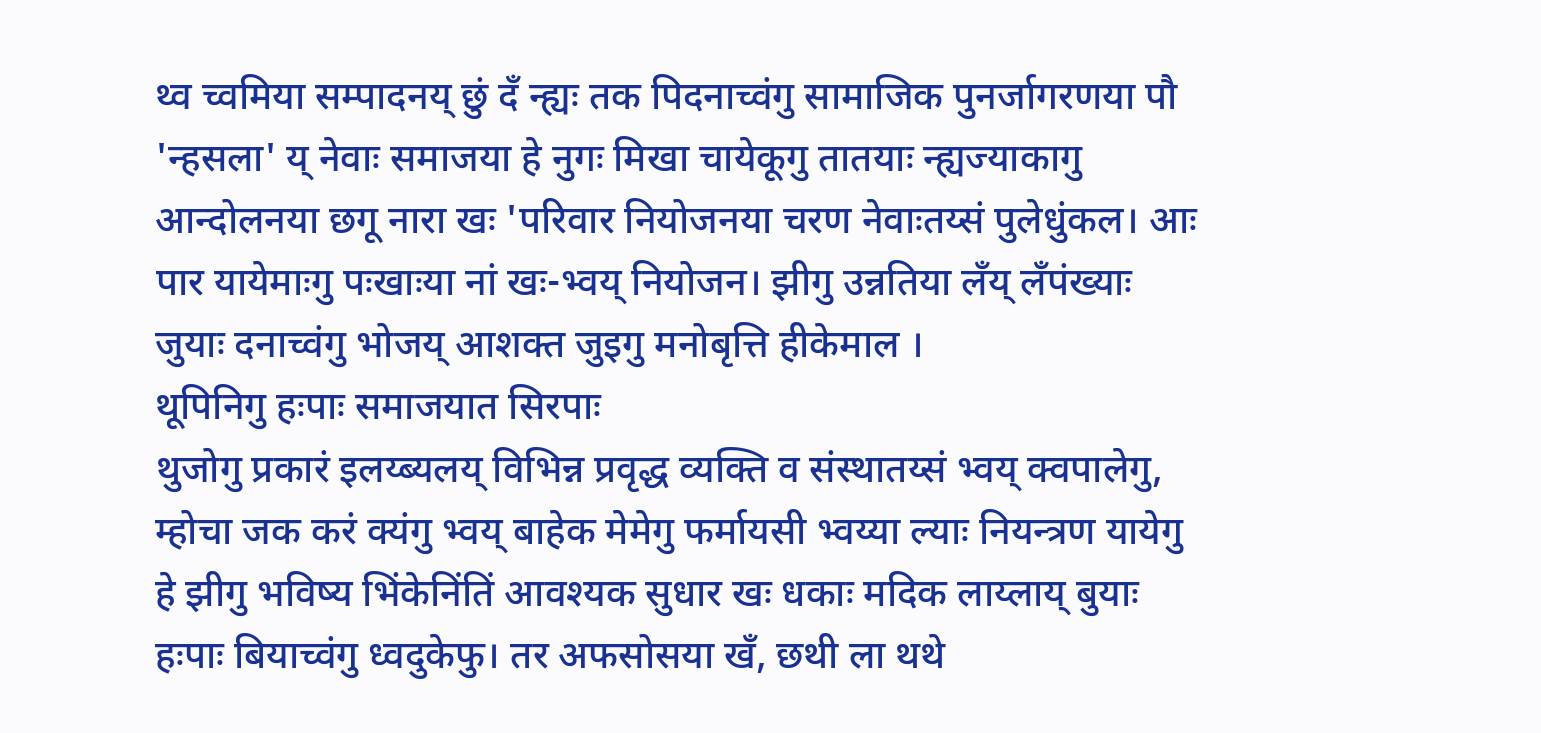थ्व च्वमिया सम्पादनय् छुं दँ न्ह्यः तक पिदनाच्वंगु सामाजिक पुनर्जागरणया पौ 'न्हसला' य् नेवाः समाजया हे नुगः मिखा चायेकूगु तातयाः न्ह्यज्याकागु आन्दोलनया छगू नारा खः 'परिवार नियोजनया चरण नेवाःतय्सं पुलेधुंकल। आः पार यायेमाःगु पःखाःया नां खः-भ्वय् नियोजन। झीगु उन्नतिया लँय् लँपंख्याः जुयाः दनाच्वंगु भोजय् आशक्त जुइगु मनोबृत्ति हीकेमाल ।
थूपिनिगु हःपाः समाजयात सिरपाः
थुजोगु प्रकारं इलय्ब्यलय् विभिन्न प्रवृद्ध व्यक्ति व संस्थातय्सं भ्वय् क्वपालेगु, म्होचा जक करं क्यंगु भ्वय् बाहेक मेमेगु फर्मायसी भ्वय्या ल्याः नियन्त्रण यायेगु हे झीगु भविष्य भिंकेनिंतिं आवश्यक सुधार खः धकाः मदिक लाय्लाय् बुयाः हःपाः बियाच्वंगु ध्वदुकेफु। तर अफसोसया खँ, छथी ला थथे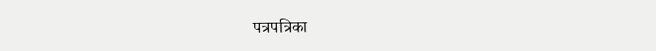पत्रपत्रिका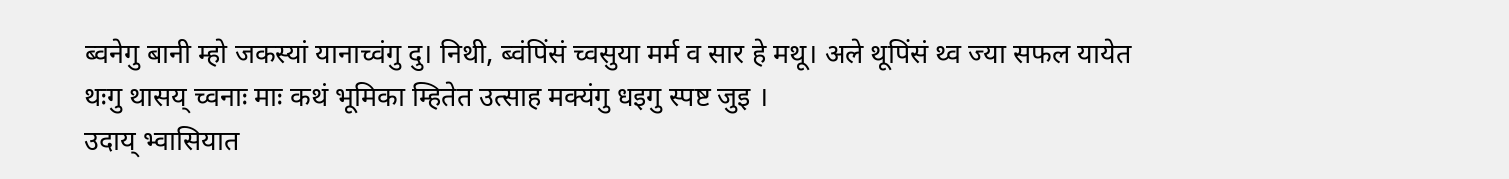ब्वनेगु बानी म्हो जकस्यां यानाच्वंगु दु। निथी, ब्वंपिंसं च्वसुया मर्म व सार हे मथू। अले थूपिंसं थ्व ज्या सफल यायेत थःगु थासय् च्वनाः माः कथं भूमिका म्हितेत उत्साह मक्यंगु धइगु स्पष्ट जुइ ।
उदाय् भ्वासियात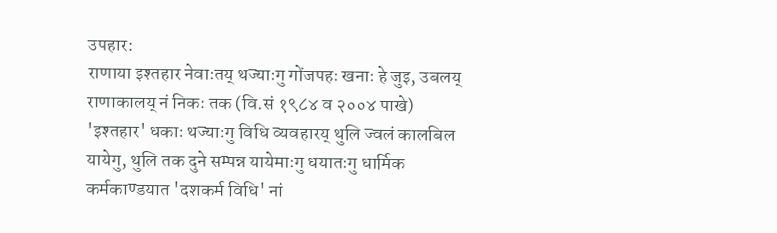उपहार:
राणाया इश्तहार नेवाःतय् थज्याःगु गोंजपहः खनाः हे जुइ, उबलय् राणाकालय् नं निकः तक (वि.सं १९८४ व २००४ पाखे) 'इश्तहार' धकाः थज्याःगु विधि व्यवहारय् थुलि ज्वलं कालबिल यायेगु, थुलि तक दुने सम्पन्न यायेमाःगु धयातःगु धार्मिक कर्मकाण्डयात 'दशकर्म विधि' नां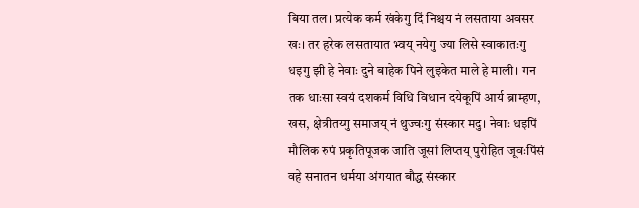बिया तल। प्रत्येक कर्म खंकेगु दिं निश्चय नं लसताया अवसर खः। तर हरेक लसतायात भ्वय् नयेगु ज्या लिसे स्वाकातःगु धइगु झी हे नेवाः दुने बाहेक पिने लुइकेत माले हे माली। गन तक धाःसा स्वयं दशकर्म विधि विधान दयेकूपिं आर्य ब्राम्हण, खस, क्षेत्रीतय्गु समाजय् नं थुज्वःगु संस्कार मदु। नेवाः धइपिं मौलिक रुपं प्रकृतिपूजक जाति जूसां लिप्तय् पुरोहित जूवःपिंसं वहे सनातन धर्मया अंगयात बौद्ध संस्कार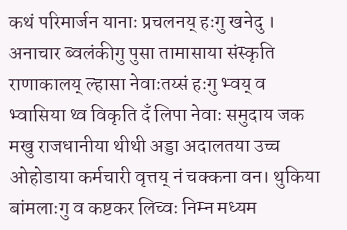कथं परिमार्जन यानाः प्रचलनय् हःगु खनेदु ।
अनाचार ब्वलंकीगु पुसा तामासाया संस्कृति
राणाकालय् ल्हासा नेवाःतय्सं हःगु भ्वय् व भ्वासिया थ्व विकृति दँ लिपा नेवाः समुदाय जक मखु राजधानीया थीथी अड्डा अदालतया उच्च ओहोडाया कर्मचारी वृत्तय् नं चक्कना वन। थुकिया बांमलाःगु व कष्टकर लिच्वः निम्न मध्यम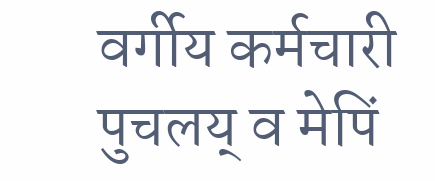वर्गीय कर्मचारी पुचलय् व मेपिं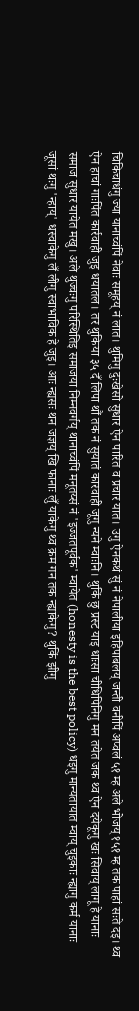चिकिचाधंगु ज्या यानाच्वंपिं नेवाः समूहय् नं लात। थुमिगु दुःखेसो सुधार ऐन पारित व प्रचार यात। उगु ऐनकथं सुं नं नेपालीया इहिपाबलय् जन्ती वनीपिं अप्वलं ५१ म्ह अले भोजय् १५१ म्ह तक पाहां सःते दइ। थ्व ऐन हाचां गाःपिंत कार्रवाही जुइ धयातल। तर थुकिया ३५ दँ लिपा थौं तक नं सुयातं कारवाही जूगु न्यने म्वाःनि। थुकिं छु प्रस्ट याइ धाःसा चीधिपिनिगु मन तयेत जक थ्व ऐन दयेकूगु खः सिवाय् लागू हे यानाः समाज सुधार यायेत मखु। अले थुज्वःगु परिस्थितिइ समाजया निम्नवर्गय् थानाच्वंपिं मनूतय्सं नं 'इज्जतपूर्वक' म्वायेत (honesty is the best policy) धइगु मान्यतायात म्वाय् चुइकाः न्ह्यागु कर्म यानाः जूसां थःगु 'न्हाय्' धस्वाकेगु लँ लीगु स्वाभाविक हे जुइ। आः न्ह्यसः थन जज्ञय् खि फानाः लुँ याकेगु थ्व क्रम गन तक न्ह्याकेगु? थुकिं झीगु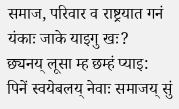समाज, परिवार व राष्ट्रयात गनं यंकाः जाके याइगु खः?
छ्यनय् लूसा म्ह छम्हं प्याइ:
पिनें स्वयेबलय् नेवाः समाजय् सुं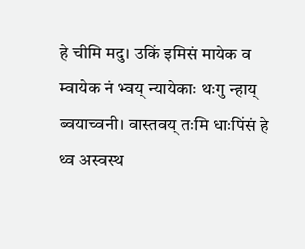हे चीमि मदु। उकिं इमिसं मायेक व म्वायेक नं भ्वय् न्यायेकाः थःगु न्हाय् ब्वयाच्वनी। वास्तवय् तःमि धाःपिंसं हे थ्व अस्वस्थ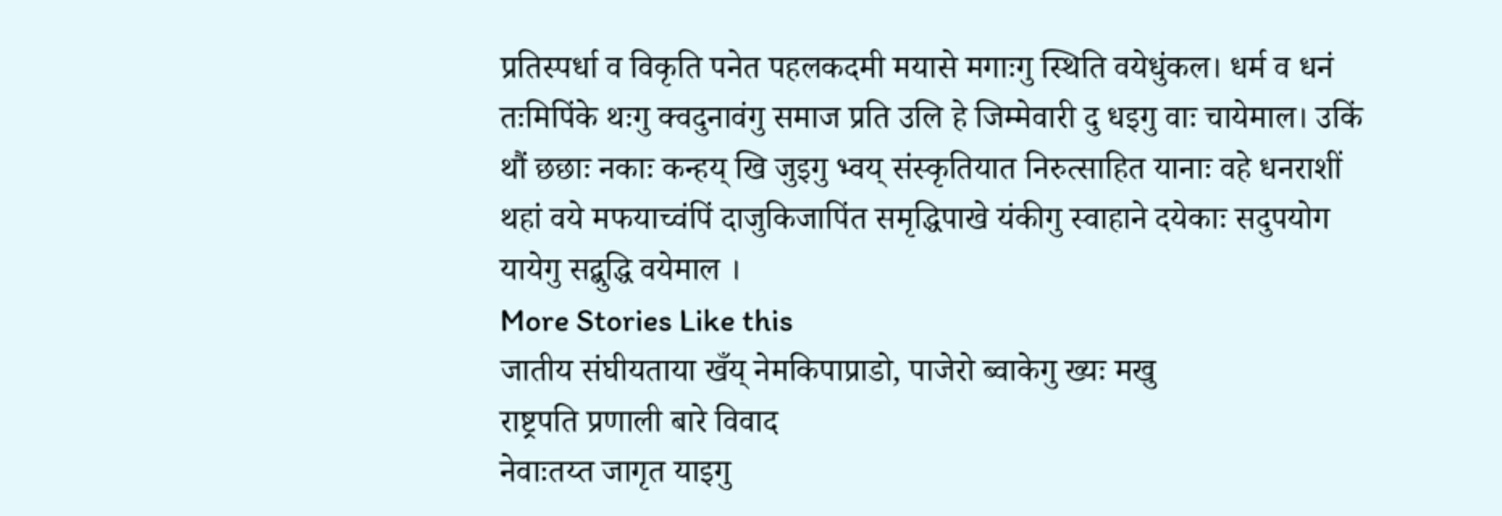प्रतिस्पर्धा व विकृति पनेत पहलकदमी मयासे मगाःगु स्थिति वयेधुंकल। धर्म व धनं तःमिपिंके थःगु क्वदुनावंगु समाज प्रति उलि हे जिम्मेवारी दु धइगु वाः चायेमाल। उकिं थौं छछाः नकाः कन्हय् खि जुइगु भ्वय् संस्कृतियात निरुत्साहित यानाः वहे धनराशीं थहां वये मफयाच्वंपिं दाजुकिजापिंत समृद्धिपाखे यंकीगु स्वाहाने दयेकाः सदुपयोग यायेगु सद्बुद्धि वयेमाल ।
More Stories Like this
जातीय संघीयताया खँय् नेमकिपाप्राडो, पाजेरो ब्वाकेगु ख्यः मखु
राष्ट्रपति प्रणाली बारे विवाद
नेवाःतय्त जागृत याइगु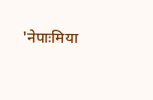'नेपाःमिया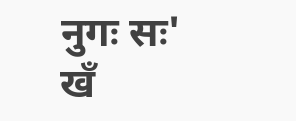नुगः सः'
खँ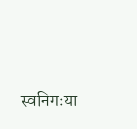स्वनिगःया